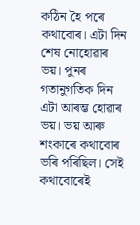কঠিন হৈ পৰে কথাবোৰ। এটা দিন শেষ নোহোৱাৰ ভয়। পুনৰ গতানুগতিক দিন এটা আৰম্ভ হোৱাৰ ভয়। ভয় আৰু শংকাৰে কথাবোৰ ভৰি পৰিছিল। সেই কথাবোৰেই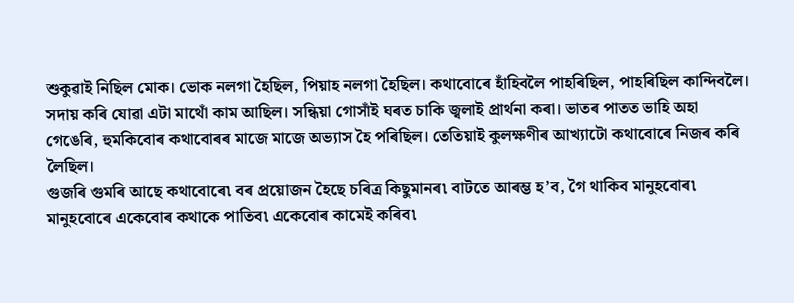শুকুৱাই নিছিল মোক। ভোক নলগা হৈছিল, পিয়াহ নলগা হৈছিল। কথাবোৰে হাঁহিবলৈ পাহৰিছিল, পাহৰিছিল কান্দিবলৈ। সদায় কৰি যোৱা এটা মাথোঁ কাম আছিল। সন্ধিয়া গোসাঁই ঘৰত চাকি জ্বলাই প্ৰাৰ্থনা কৰা। ভাতৰ পাতত ভাহি অহা গেঙেৰি, হুমকিবোৰ কথাবোৰৰ মাজে মাজে অভ্যাস হৈ পৰিছিল। তেতিয়াই কুলক্ষণীৰ আখ্যাটো কথাবোৰে নিজৰ কৰি লৈছিল।
গুজৰি গুমৰি আছে কথাবোৰে৷ বৰ প্ৰয়োজন হৈছে চৰিত্ৰ কিছুমানৰ৷ বাটতে আৰম্ভ হ’ব, গৈ থাকিব মানুহবোৰ৷ মানুহবোৰে একেবোৰ কথাকে পাতিব৷ একেবোৰ কামেই কৰিব৷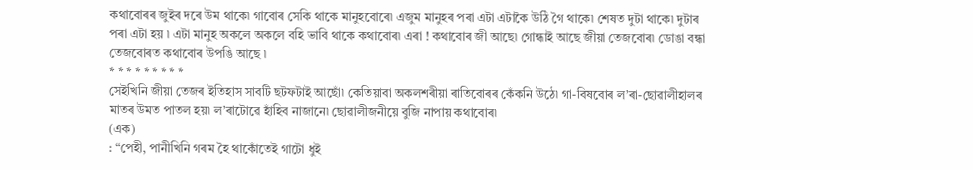কথাবোৰৰ জুইৰ দৰে উম থাকে৷ গাবোৰ সেকি থাকে মানুহবোৰে৷ এজুম মানুহৰ পৰা এটা এটাকৈ উঠি গৈ থাকে৷ শেষত দুটা থাকে৷ দুটাৰ পৰা এটা হয় ৷ এটা মানুহ অকলে অকলে বহি ভাবি থাকে কথাবোৰ৷ এৰা ! কথাবোৰ জী আছে৷ গোন্ধাই আছে জীয়া তেজবোৰ৷ ডোঙা বন্ধা তেজবোৰত কথাবোৰ উপঙি আছে ৷
* * * * * * * * *
সেইখিনি জীয়া তেজৰ ইতিহাস সাবটি ছটফটাই আছোঁ৷ কেতিয়াবা অকলশৰীয়া ৰাতিবোৰৰ কেঁকনি উঠে৷ গা-বিষবোৰ ল’ৰা-ছোৱালীহালৰ মাতৰ উমত পাতল হয়৷ ল’ৰাটোৱে হাঁহিব নাজানে৷ ছোৱালীজনীয়ে বুজি নাপায় কথাবোৰ৷
(এক)
: “পেহী, পানীখিনি গৰম হৈ থাকোঁতেই গাটো ধুই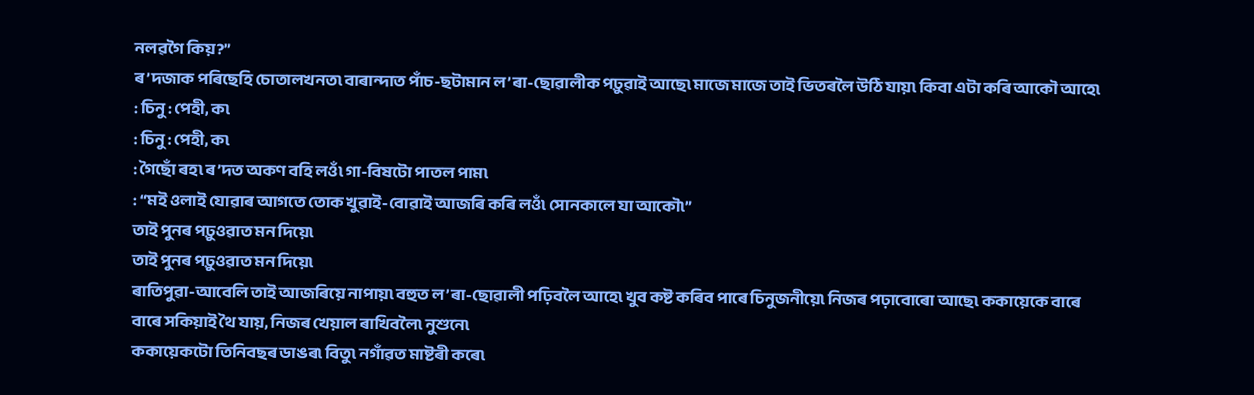নলৱগৈ কিয়?”
ৰ’দজাক পৰিছেহি চোতালখনত৷ বাৰান্দাত পাঁচ-ছটামান ল’ৰা-ছোৱালীক পঢ়ুৱাই আছে৷ মাজে মাজে তাই ভিতৰলৈ উঠি যায়৷ কিবা এটা কৰি আকৌ আহে৷
: চিনু : পেহী, ক৷
: চিনু : পেহী, ক৷
: গৈছোঁ ৰহ৷ ৰ’দত অকণ বহি লওঁ৷ গা-বিষটো পাতল পাম৷
: “মই ওলাই যোৱাৰ আগতে তোক খুৱাই-বোৱাই আজৰি কৰি লওঁ৷ সোনকালে যা আকৌ৷”
তাই পুনৰ পঢ়ুওৱাত মন দিয়ে৷
তাই পুনৰ পঢ়ুওৱাত মন দিয়ে৷
ৰাতিপুৱা-আবেলি তাই আজৰিয়ে নাপায়৷ বহুত ল’ৰা-ছোৱালী পঢ়িবলৈ আহে৷ খুব কষ্ট কৰিব পাৰে চিনুজনীয়ে৷ নিজৰ পঢ়াবোৰো আছে৷ ককায়েকে বাৰে বাৰে সকিয়াই থৈ যায়, নিজৰ খেয়াল ৰাখিবলৈ৷ নুশুনে৷
ককায়েকটো তিনিবছৰ ডাঙৰ৷ বিতু৷ নগাঁৱত মাষ্টৰী কৰে৷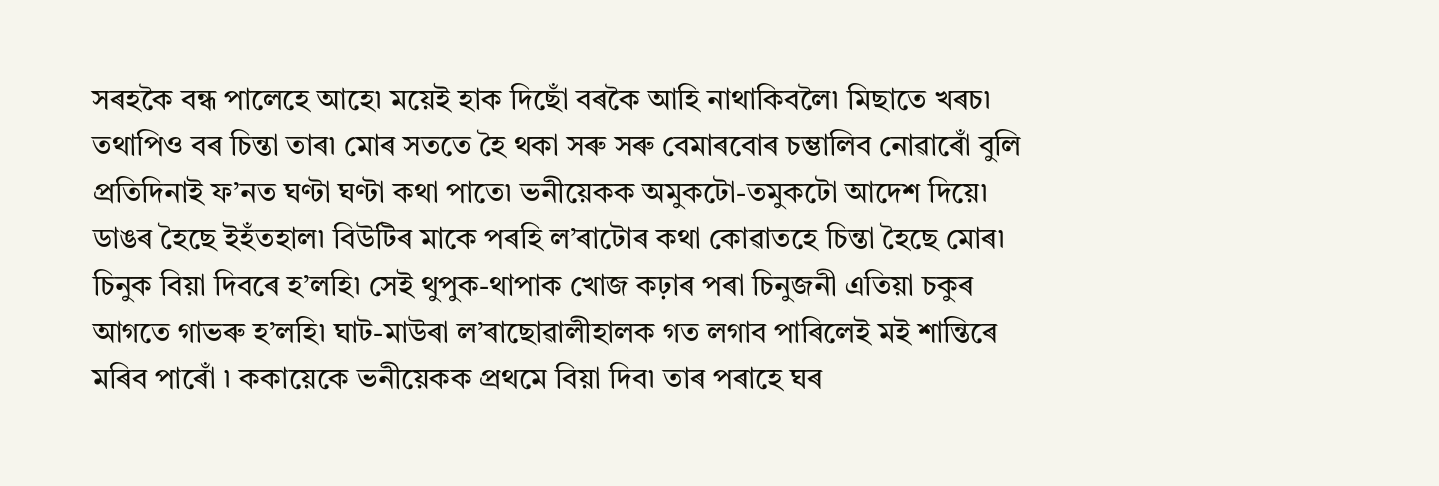সৰহকৈ বন্ধ পালেহে আহে৷ ময়েই হাক দিছোঁ বৰকৈ আহি নাথাকিবলৈ৷ মিছাতে খৰচ৷ তথাপিও বৰ চিন্তা তাৰ৷ মোৰ সততে হৈ থকা সৰু সৰু বেমাৰবোৰ চম্ভালিব নোৱাৰোঁ বুলি প্ৰতিদিনাই ফ’নত ঘণ্টা ঘণ্টা কথা পাতে৷ ভনীয়েকক অমুকটো-তমুকটো আদেশ দিয়ে৷
ডাঙৰ হৈছে ইহঁতহাল৷ বিউটিৰ মাকে পৰহি ল’ৰাটোৰ কথা কোৱাতহে চিন্তা হৈছে মোৰ৷ চিনুক বিয়া দিবৰে হ’লহি৷ সেই থুপুক-থাপাক খোজ কঢ়াৰ পৰা চিনুজনী এতিয়া চকুৰ আগতে গাভৰু হ’লহি৷ ঘাট-মাউৰা ল’ৰাছোৱালীহালক গত লগাব পাৰিলেই মই শান্তিৰে মৰিব পাৰোঁ ৷ ককায়েকে ভনীয়েকক প্ৰথমে বিয়া দিব৷ তাৰ পৰাহে ঘৰ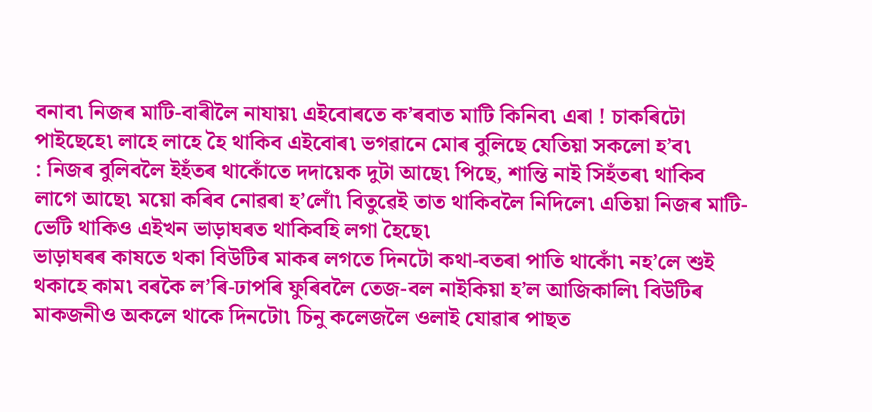বনাব৷ নিজৰ মাটি-বাৰীলৈ নাযায়৷ এইবোৰতে ক’ৰবাত মাটি কিনিব৷ এৰা ! চাকৰিটো পাইছেহে৷ লাহে লাহে হৈ থাকিব এইবোৰ৷ ভগৱানে মোৰ বুলিছে যেতিয়া সকলো হ’ব৷
: নিজৰ বুলিবলৈ ইহঁতৰ থাকোঁতে দদায়েক দুটা আছে৷ পিছে, শান্তি নাই সিহঁতৰ৷ থাকিব লাগে আছে৷ ময়ো কৰিব নোৱৰা হ’লোঁ৷ বিতুৱেই তাত থাকিবলৈ নিদিলে৷ এতিয়া নিজৰ মাটি-ভেটি থাকিও এইখন ভাড়াঘৰত থাকিবহি লগা হৈছে৷
ভাড়াঘৰৰ কাষতে থকা বিউটিৰ মাকৰ লগতে দিনটো কথা-বতৰা পাতি থাকোঁ৷ নহ’লে শুই থকাহে কাম৷ বৰকৈ ল’ৰি-ঢাপৰি ফুৰিবলৈ তেজ-বল নাইকিয়া হ’ল আজিকালি৷ বিউটিৰ মাকজনীও অকলে থাকে দিনটো৷ চিনু কলেজলৈ ওলাই যোৱাৰ পাছত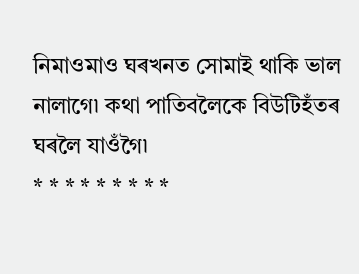নিমাওমাও ঘৰখনত সোমাই থাকি ভাল নালাগে৷ কথা পাতিবলৈকে বিউটিহঁতৰ ঘৰলৈ যাওঁগৈ৷
* * * * * * * * *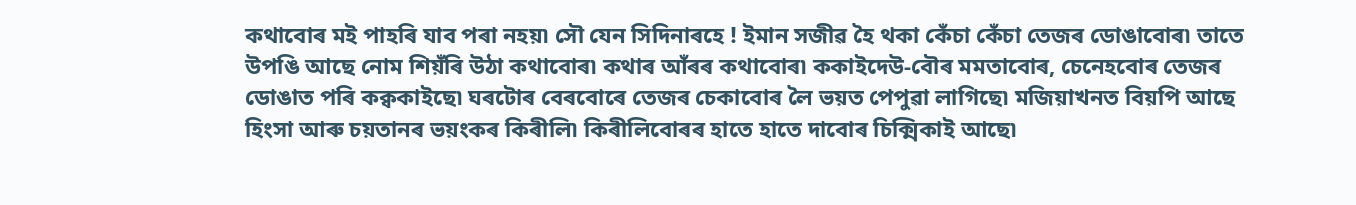কথাবোৰ মই পাহৰি যাব পৰা নহয়৷ সৌ যেন সিদিনাৰহে ! ইমান সজীৱ হৈ থকা কেঁচা কেঁচা তেজৰ ডোঙাবোৰ৷ তাতে উপঙি আছে নোম শিয়ঁৰি উঠা কথাবোৰ৷ কথাৰ আঁৰৰ কথাবোৰ৷ ককাইদেউ-বৌৰ মমতাবোৰ, চেনেহবোৰ তেজৰ ডোঙাত পৰি কক্বকাইছে৷ ঘৰটোৰ বেৰবোৰে তেজৰ চেকাবোৰ লৈ ভয়ত পেপুৱা লাগিছে৷ মজিয়াখনত বিয়পি আছে হিংসা আৰু চয়তানৰ ভয়ংকৰ কিৰীলি৷ কিৰীলিবোৰৰ হাতে হাতে দাবোৰ চিক্মিকাই আছে৷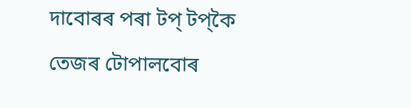দাবোৰৰ পৰা টপ্ টপ্কৈ তেজৰ টোপালবোৰ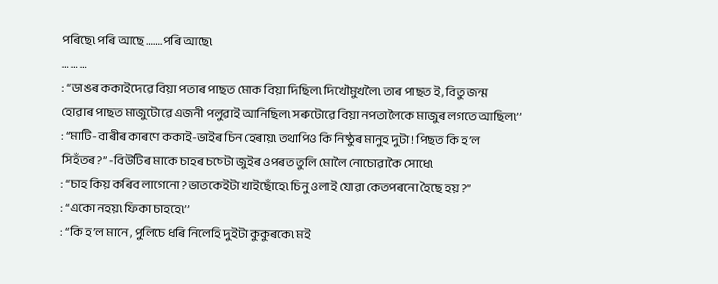পৰিছে৷ পৰি আছে …….পৰি আছে৷
… … …
: ‘‘ডাঙৰ ককাইদেৱে বিয়া পতাৰ পাছত মোক বিয়া দিছিল৷ দিখৌমুখলৈ৷ তাৰ পাছত ই, বিতু জন্ম হোৱাৰ পাছত মাজুটোৱে এজনী পলুৱাই আনিছিল৷ সৰুটোৱে বিয়া নপতালৈকে মাজুৰ লগতে আছিল৷’’
: ‘‘মাটি-বাৰীৰ কাৰণে ককাই-ভাইৰ চিন হেৰায়৷ তথাপিও কি নিষ্ঠুৰ মানুহ দুটা ! পিছত কি হ’ল সিহঁতৰ?’’ -বিউটিৰ মাকে চাহৰ চচ্টো জুইৰ ওপৰত তুলি মোলৈ নোচোৱাকৈ সোধে৷
: ‘‘চাহ কিয় কৰিব লাগেনো? ভাতকেইটা খাইছোঁহে৷ চিনু ওলাই যোৱা কেতপৰনো হৈছে হয় ?’’
: ‘‘একো নহয়৷ ফিকা চাহহে৷’’
: ‘‘কি হ’ল মানে , পুলিচে ধৰি নিলেহি দুইটা কুকুৰকে৷ মই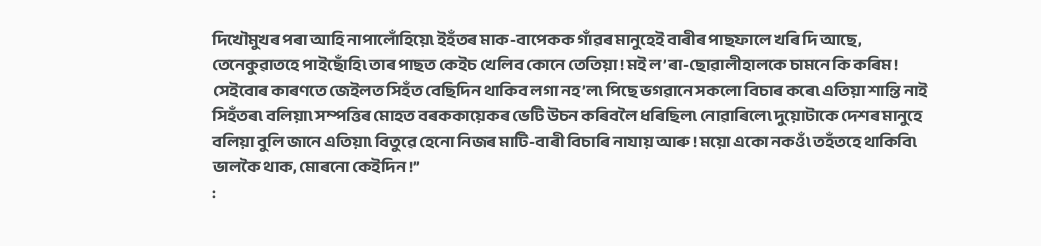দিখৌমুখৰ পৰা আহি নাপালোঁহিয়ে৷ ইহঁতৰ মাক-বাপেকক গাঁৱৰ মানুহেই বাৰীৰ পাছফালে খৰি দি আছে, তেনেকুৱাতহে পাইছোঁহি৷ তাৰ পাছত কেইচ খেলিব কোনে তেতিয়া ! মই ল’ৰা-ছোৱালীহালকে চামনে কি কৰিম ! সেইবোৰ কাৰণতে জেইলত সিহঁত বেছিদিন থাকিব লগা নহ’ল৷ পিছে ভগৱানে সকলো বিচাৰ কৰে৷ এতিয়া শান্তি নাই সিহঁতৰ৷ বলিয়া৷ সম্পত্তিৰ মোহত বৰককায়েকৰ ভেটি উচন কৰিবলৈ ধৰিছিল৷ নোৱাৰিলে৷ দুয়োটাকে দেশৰ মানুহে বলিয়া বুলি জানে এতিয়া৷ বিতুৱে হেনো নিজৰ মাটি-বাৰী বিচাৰি নাযায় আৰু ! ময়ো একো নকওঁ৷ তহঁতহে থাকিবি৷ ভালকৈ থাক, মোৰনো কেইদিন !’’
: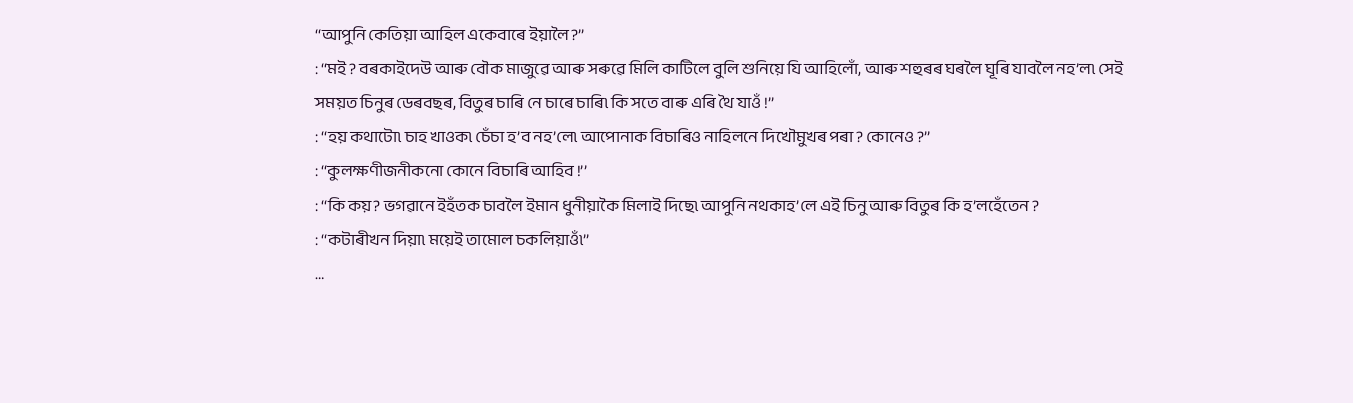‘‘আপুনি কেতিয়া আহিল একেবাৰে ইয়ালৈ?’’
: ‘‘মই ? বৰকাইদেউ আৰু বৌক মাজুৱে আৰু সৰুৱে মিলি কাটিলে বুলি শুনিয়ে যি আহিলোঁ, আৰু শহুৰৰ ঘৰলৈ ঘূৰি যাবলৈ নহ’ল৷ সেই সময়ত চিনুৰ ডেৰবছৰ, বিতুৰ চাৰি নে চাৰে চাৰি৷ কি সতে বাৰু এৰি থৈ যাওঁ !’’
: ‘‘হয় কথাটো৷ চাহ খাওক৷ চেঁচা হ’ব নহ’লে৷ আপোনাক বিচাৰিও নাহিলনে দিখৌমুখৰ পৰা ? কোনেও ?’’
: ‘‘কুলক্ষণীজনীকনো কোনে বিচাৰি আহিব !’’
: ‘‘কি কয়? ভগৱানে ইহঁতক চাবলৈ ইমান ধুনীয়াকৈ মিলাই দিছে৷ আপুনি নথকাহ’লে এই চিনু আৰু বিতুৰ কি হ’লহেঁতেন ?
: ‘‘কটাৰীখন দিয়া৷ ময়েই তামোল চকলিয়াওঁ৷’’
…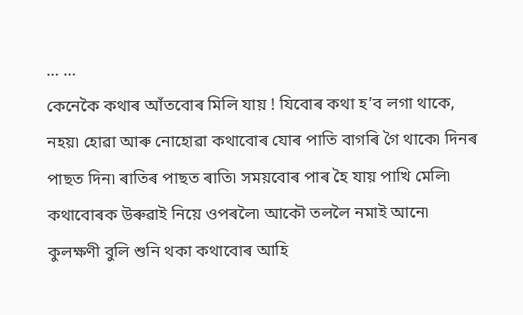… …
কেনেকৈ কথাৰ আঁতবোৰ মিলি যায় ! যিবোৰ কথা হ’ব লগা থাকে, নহয়৷ হোৱা আৰু নোহোৱা কথাবোৰ যোৰ পাতি বাগৰি গৈ থাকে৷ দিনৰ পাছত দিন৷ ৰাতিৰ পাছত ৰাতি৷ সময়বোৰ পাৰ হৈ যায় পাখি মেলি৷ কথাবোৰক উৰুৱাই নিয়ে ওপৰলৈ৷ আকৌ তললৈ নমাই আনে৷ কুলক্ষণী বুলি শুনি থকা কথাবোৰ আহি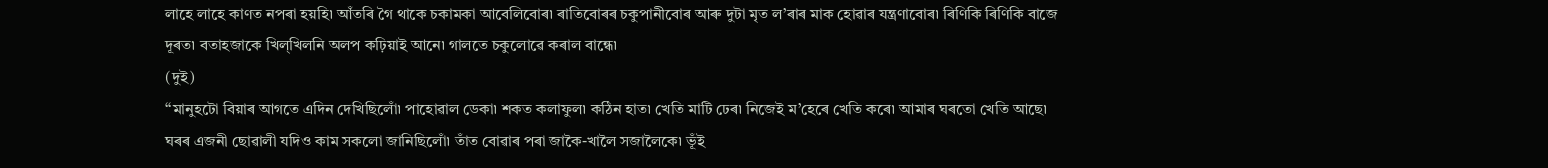লাহে লাহে কাণত নপৰা হয়হি৷ আঁতৰি গৈ থাকে চকামকা আবেলিবোৰ৷ ৰাতিবোৰৰ চকুপানীবোৰ আৰু দুটা মৃত ল’ৰাৰ মাক হোৱাৰ যন্ত্ৰণাবোৰ৷ ৰিণিকি ৰিণিকি বাজে দূৰত৷ বতাহজাকে খিল্খিলনি অলপ কঢ়িয়াই আনে৷ গালতে চকুলোৱে কৰাল বান্ধে৷
(দুই)
‘‘মানুহটো বিয়াৰ আগতে এদিন দেখিছিলোঁ৷ পাহোৱাল ডেকা৷ শকত কলাফুল৷ কঠিন হাত৷ খেতি মাটি ঢেৰ৷ নিজেই ম’হেৰে খেতি কৰে৷ আমাৰ ঘৰতো খেতি আছে৷ ঘৰৰ এজনী ছোৱালী যদিও কাম সকলো জানিছিলোঁ৷ তাঁত বোৱাৰ পৰা জাকৈ-খালৈ সজালৈকে৷ ভূঁই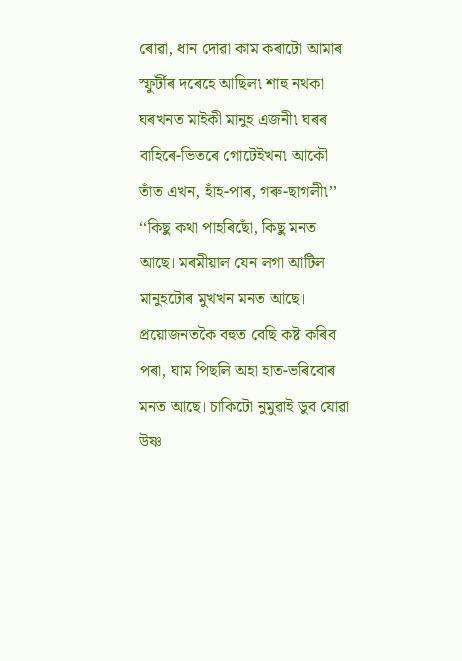ৰোৱা, ধান দোৱা কাম কৰাটো আমাৰ স্ফুৰ্টীৰ দৰেহে আছিল৷ শাহু নথকা ঘৰখনত মাইকী মানুহ এজনী৷ ঘৰৰ বাহিৰে-ভিতৰে গোটেইখন৷ আকৌ তাঁত এখন, হাঁহ-পাৰ, গৰু-ছাগলী৷’’
‘‘কিছু কথা পাহৰিছোঁ, কিছু মনত আছে। মৰমীয়াল যেন লগা আটিল মানুহটোৰ মুখখন মনত আছে। প্ৰয়োজনতকৈ বহুত বেছি কষ্ট কৰিব পৰা, ঘাম পিছলি অহা হাত-ভৰিবোৰ মনত আছে। চাকিটো নুমুৱাই ডুব যোৱা উষ্ণ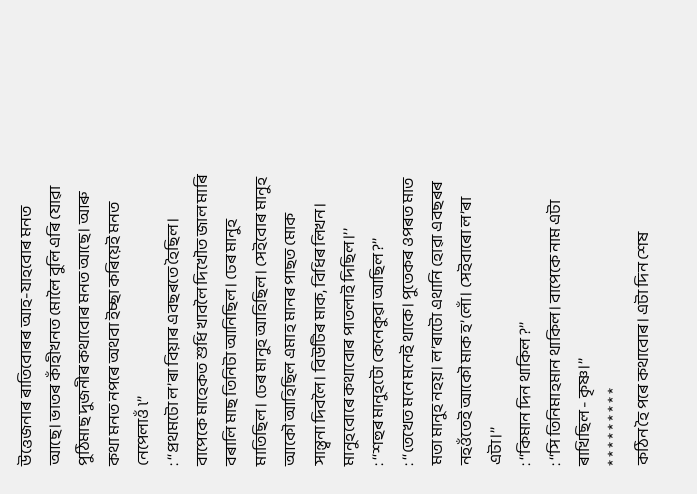উত্তেজনাৰ ৰাতিবোৰৰ আহ-যাহবোৰ মনত আছে। ভাতৰ কাঁহীখনত মোলৈ বুলি এৰি যোৱা পুঠিমাছ দুজনীৰ কথাবোৰ মনত আছে। আৰু কথা মনত নপৰে অথবা ইচ্ছা কৰিয়েই মনত নেপেলাওঁ ৷’’
: ‘‘প্ৰথমটো ল’ৰা বিয়াৰ এবছৰতে হৈছিল। বাপেকে মাহেকত শুধি খাবলৈ দিখৌত জাল মাৰি বৰালি মাছ তিনিটা আনিছিল। ঢেৰ মানুহ মাতিছিল। ঢেৰ মানুহ আহিছিল। সেইবোৰ মানুহ আকৌ আহিছিল এমাহ মানৰ পাছত মোক সান্ত্বনা দিবলৈ। বিউটিৰ মাক, বিধিৰ লিখন। মানুহবোৰে কথাবোৰ পাতলাই দিছিল।’’
: ‘‘শহুৰ মানুহটো কেনেকুৱা আছিল?’’
: ‘‘তেখেত মনে মনেই থাকে। পুতেকৰ ওপৰত মাত মতা মানুহ নহয়। ল’ৰাটো এথানি হোৱা এবছৰৰ নহওঁতেই আকৌ মাক হ’লোঁ। সেইবাৰো ল’ৰা এটা।’’
: ‘‘কিমান দিন থাকিল ?’’
: ‘‘সি তিনিমাহমান থাকিল। বাপেকে নাম এটা ৰাখিছিল - কৃষ্ণ।’’
* * * * * * * * *
কঠিন হৈ পৰে কথাবোৰ। এটা দিন শেষ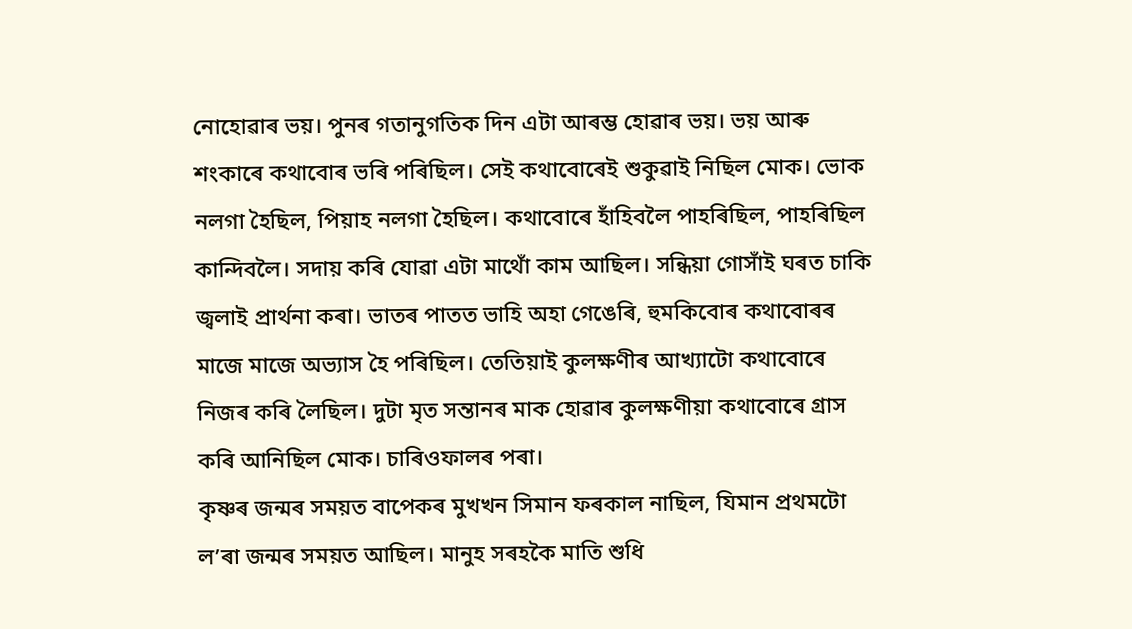নোহোৱাৰ ভয়। পুনৰ গতানুগতিক দিন এটা আৰম্ভ হোৱাৰ ভয়। ভয় আৰু শংকাৰে কথাবোৰ ভৰি পৰিছিল। সেই কথাবোৰেই শুকুৱাই নিছিল মোক। ভোক নলগা হৈছিল, পিয়াহ নলগা হৈছিল। কথাবোৰে হাঁহিবলৈ পাহৰিছিল, পাহৰিছিল কান্দিবলৈ। সদায় কৰি যোৱা এটা মাথোঁ কাম আছিল। সন্ধিয়া গোসাঁই ঘৰত চাকি জ্বলাই প্ৰাৰ্থনা কৰা। ভাতৰ পাতত ভাহি অহা গেঙেৰি, হুমকিবোৰ কথাবোৰৰ মাজে মাজে অভ্যাস হৈ পৰিছিল। তেতিয়াই কুলক্ষণীৰ আখ্যাটো কথাবোৰে নিজৰ কৰি লৈছিল। দুটা মৃত সন্তানৰ মাক হোৱাৰ কুলক্ষণীয়া কথাবোৰে গ্ৰাস কৰি আনিছিল মোক। চাৰিওফালৰ পৰা।
কৃষ্ণৰ জন্মৰ সময়ত বাপেকৰ মুখখন সিমান ফৰকাল নাছিল, যিমান প্ৰথমটো ল’ৰা জন্মৰ সময়ত আছিল। মানুহ সৰহকৈ মাতি শুধি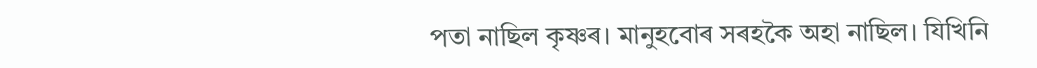পতা নাছিল কৃষ্ণৰ। মানুহবোৰ সৰহকৈ অহা নাছিল। যিখিনি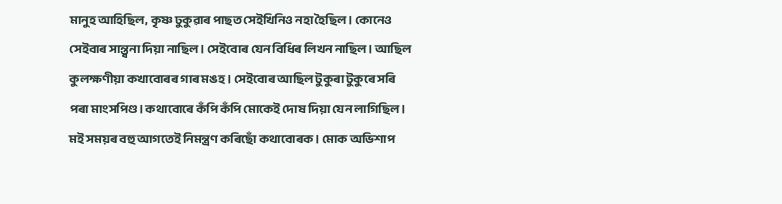মানুহ আহিছিল, কৃষ্ণ ঢুকুৱাৰ পাছত সেইখিনিও নহা হৈছিল। কোনেও সেইবাৰ সান্ত্বনা দিয়া নাছিল। সেইবোৰ যেন বিধিৰ লিখন নাছিল। আছিল কুলক্ষণীয়া কখাবোৰৰ গাৰ মঙহ। সেইবোৰ আছিল টুকুৰা টুকুৰে সৰি পৰা মাংসপিণ্ড। কথাবোৰে কঁপি কঁপি মোকেই দোষ দিয়া যেন লাগিছিল।
মই সময়ৰ বহু আগতেই নিমন্ত্ৰণ কৰিছোঁ কথাবোৰক। মোক অভিশাপ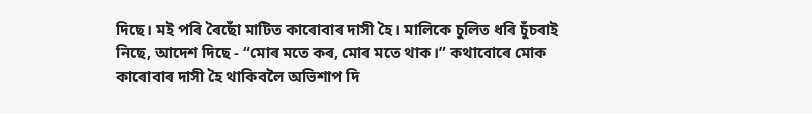দিছে। মই পৰি ৰৈছোঁ মাটিত কাৰোবাৰ দাসী হৈ। মালিকে চুলিত ধৰি চুঁচৰাই নিছে, আদেশ দিছে - “মোৰ মতে কৰ, মোৰ মতে থাক।” কথাবোৰে মোক কাৰোবাৰ দাসী হৈ থাকিবলৈ অভিশাপ দি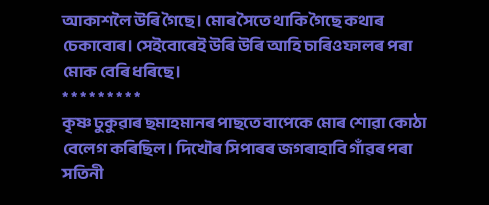আকাশলৈ উৰি গৈছে। মোৰ সৈতে থাকি গৈছে কথাৰ চেকাবোৰ। সেইবোৰেই উৰি উৰি আহি চাৰিওফালৰ পৰা মোক বেৰি ধৰিছে।
* * * * * * * * *
কৃষ্ণ ঢুকুৱাৰ ছমাহমানৰ পাছতে বাপেকে মোৰ শোৱা কোঠা বেলেগ কৰিছিল। দিখৌৰ সিপাৰৰ জগৰাহাবি গাঁৱৰ পৰা সতিনী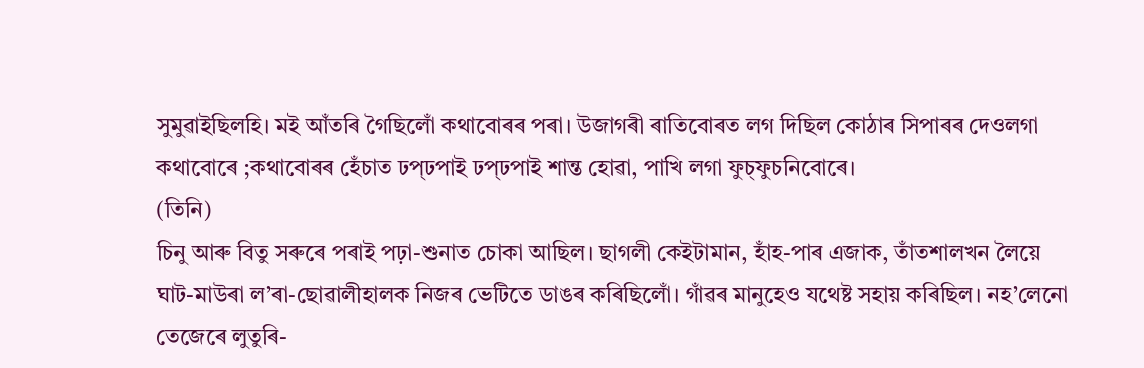সুমুৱাইছিলহি। মই আঁতৰি গৈছিলোঁ কথাবোৰৰ পৰা। উজাগৰী ৰাতিবোৰত লগ দিছিল কোঠাৰ সিপাৰৰ দেওলগা কথাবোৰে ;কথাবোৰৰ হেঁচাত ঢপ্ঢপাই ঢপ্ঢপাই শান্ত হোৱা, পাখি লগা ফুচ্ফুচনিবোৰে।
(তিনি)
চিনু আৰু বিতু সৰুৰে পৰাই পঢ়া-শুনাত চোকা আছিল। ছাগলী কেইটামান, হাঁহ-পাৰ এজাক, তাঁতশালখন লৈয়ে ঘাট-মাউৰা ল’ৰা-ছোৱালীহালক নিজৰ ভেটিতে ডাঙৰ কৰিছিলোঁ। গাঁৱৰ মানুহেও যথেষ্ট সহায় কৰিছিল। নহ’লেনো তেজেৰে লুতুৰি-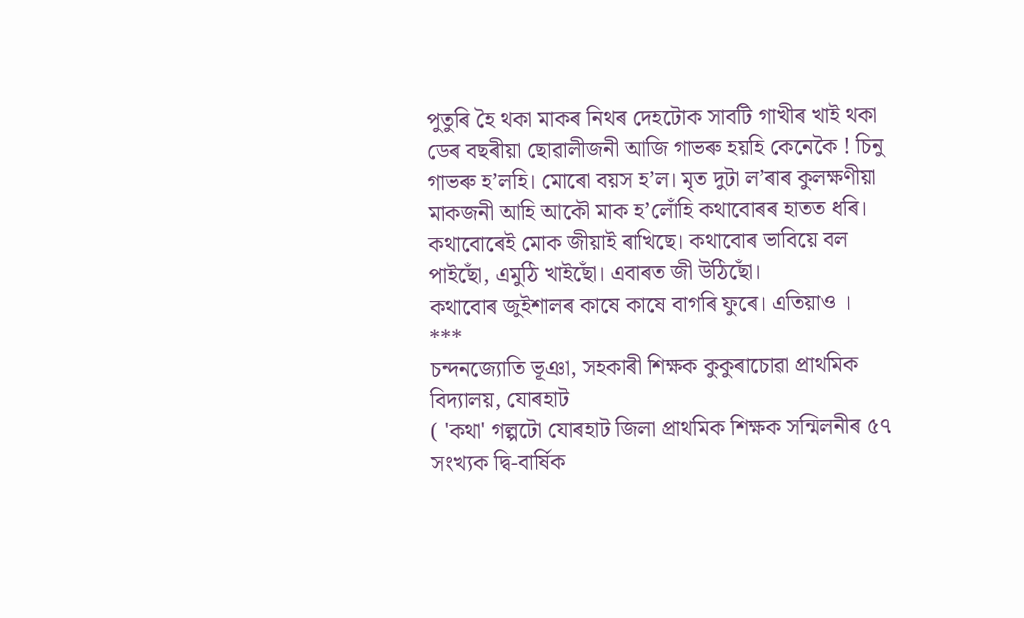পুতুৰি হৈ থকা মাকৰ নিথৰ দেহটোক সাবটি গাখীৰ খাই থকা ডেৰ বছৰীয়া ছোৱালীজনী আজি গাভৰু হয়হি কেনেকৈ ! চিনু গাভৰু হ’লহি। মোৰো বয়স হ’ল। মৃত দুটা ল’ৰাৰ কুলক্ষণীয়া মাকজনী আহি আকৌ মাক হ’লোঁহি কথাবোৰৰ হাতত ধৰি। কথাবোৰেই মোক জীয়াই ৰাখিছে। কথাবোৰ ভাবিয়ে বল পাইছোঁ, এমুঠি খাইছোঁ। এবাৰত জী উঠিছোঁ।
কথাবোৰ জুইশালৰ কাষে কাষে বাগৰি ফুৰে। এতিয়াও ।
***
চন্দনজ্যোতি ভূঞা, সহকাৰী শিক্ষক কুকুৰাচোৱা প্ৰাথমিক বিদ্যালয়, যোৰহাট
( 'কথা' গল্পটো যোৰহাট জিলা প্ৰাথমিক শিক্ষক সন্মিলনীৰ ৫৭ সংখ্যক দ্বি-বাৰ্ষিক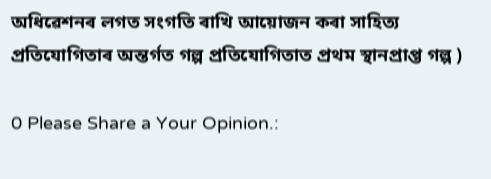অধিৱেশনৰ লগত সংগতি ৰাখি আয়োজন কৰা সাহিত্য প্ৰতিযোগিতাৰ অন্তৰ্গত গল্প প্ৰতিযোগিতাত প্ৰথম স্থানপ্ৰাপ্ত গল্প )

0 Please Share a Your Opinion.: